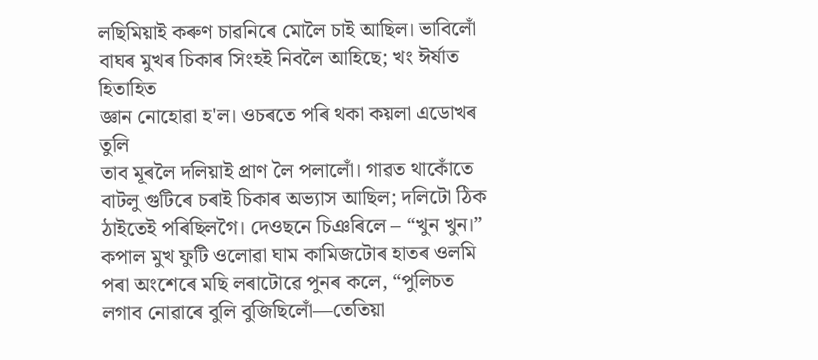লছিমিয়াই কৰুণ চাৱনিৰে মোলৈ চাই আছিল। ভাবিলোঁ
বাঘৰ মুখৰ চিকাৰ সিংহই নিবলৈ আহিছে; খং ঈৰ্ষাত হিতাহিত
জ্ঞান নোহোৱা হ'ল। ওচৰতে পৰি থকা কয়লা এডোখৰ তুলি
তাব মূৰলৈ দলিয়াই প্ৰাণ লৈ পলালোঁ। গাৱত থাকোঁতে
বাটলু গুটিৰে চৰাই চিকাৰ অভ্যাস আছিল; দলিটো ঠিক
ঠাইতেই পৰিছিলগৈ। দেওছনে চিঞৰিলে – “খুন খুন।”
কপাল মুখ ফুটি ওলোৱা ঘাম কামিজটোৰ হাতৰ ওলমি পৰা অংশেৰে মছি লৰাটোৱে পুনৰ কলে, “পুলিচত লগাব নোৱাৰে বুলি বুজিছিলোঁ—তেতিয়া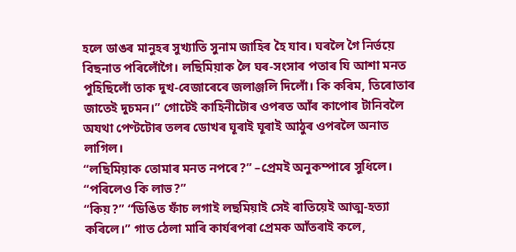হলে ডাঙৰ মানুহৰ সুখ্যাতি সুনাম জাহিৰ হৈ যাব। ঘৰলৈ গৈ নিৰ্ভয়ে বিছনাত পৰিলোঁগৈ। লছিমিয়াক লৈ ঘৰ-সংসাৰ পতাৰ যি আশা মনত পুহিছিলোঁ তাক দুখ-বেজাৰেৰে জলাঞ্জলি দিলোঁ। কি কৰিম, তিৰোতাৰ জাতেই দুচমন।” গোটেই কাহিনীটোৰ ওপৰত আঁৰ কাপোৰ টানিবলৈ অযথা পেণ্টটোৰ তলৰ ডোখৰ ঘূৰাই ঘূৰাই আঠুৰ ওপৰলৈ অনাত লাগিল।
“লছিমিয়াক তোমাৰ মনত নপৰে?” –প্ৰেমই অনুকম্পাৰে সুধিলে।
“পৰিলেও কি লাভ?”
“কিয়?” “ডিঙিত ফাঁচ লগাই লছমিয়াই সেই ৰাতিয়েই আত্ম-হত্যা
কৰিলে।” গাত ঠেলা মাৰি কাৰ্যৰপৰা প্ৰেমক আঁতৰাই কলে,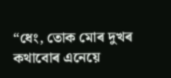“ধেং, তোক মোৰ দুখৰ কথাবোৰ এনেয়ে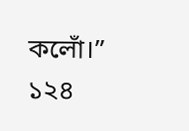কলোঁ।”
১২৪